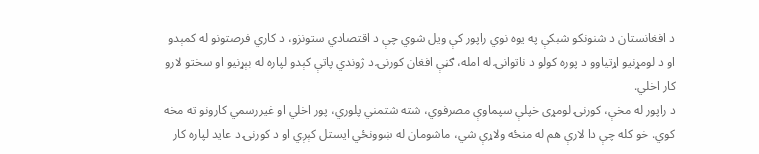د افغانستان د شنونکو شبکې په یوه نوي راپور کې ویل شوي چې د اقتصادي ستونزو، د کاري فرصتونو له کمېدو او د لومړنیو اړتیاوو د پوره کولو د ناتوانۍ له امله، ګڼې افغان کورنۍ د ژوندي پاتې کېدو لپاره له بېړنیو او سختو لارو کار اخلي.
د راپور له مخې، کورنۍ لومړی خپلې سپماوې مصرفوي، شته شتمني پلوري، پور اخلي او غیررسمي کارونو ته مخه کوي. خو کله چې دا لارې هم له منځه ولاړې شي، ماشومان له ښوونځي ایستل کېږي او د کورنۍ د عاید لپاره کار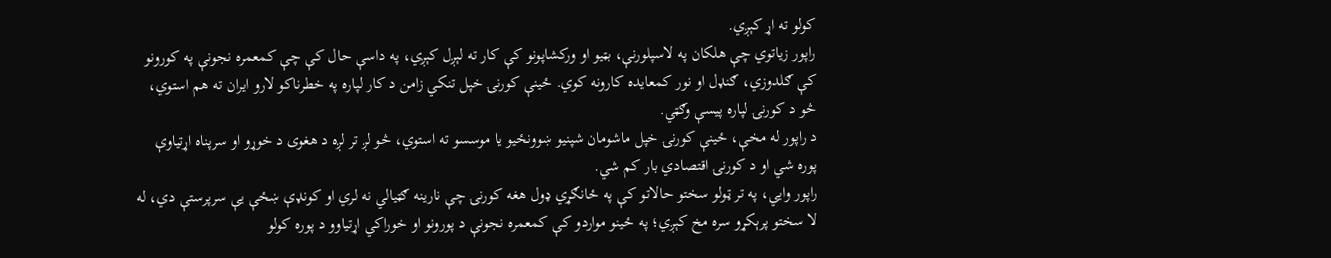کولو ته اړ کېږي.
راپور زیاتوي چې هلکان په لاسپلورنې، بټیو او ورکشاپونو کې کار ته لېږل کېږي، په داسې حال کې چې کمعمره نجونې په کورونو کې ګلدوزي، ګنډل او نور کمعایده کارونه کوي. ځینې کورنۍ خپل تنکي زامن د کار لپاره په خطرناکو لارو ایران ته هم استوي، څو د کورنۍ لپاره پیسې وګټي.
د راپور له مخې، ځینې کورنۍ خپل ماشومان شپنیو ښوونځیو یا موسسو ته استوي، څو لږ تر لږه د هغوی د خوړو او سرپناه اړتیاوې پوره شي او د کورنۍ اقتصادي بار کم شي.
راپور وايي، په تر ټولو سختو حالاتو کې په ځانګړي ډول هغه کورنۍ چې نارینه ګټیالي نه لري او کونډې ښځې یې سرپرستې دي، له لا سختو پرېکړو سره مخ کېږي؛ په ځینو مواردو کې کمعمره نجونې د پورونو او خوراکي اړتیاوو د پوره کولو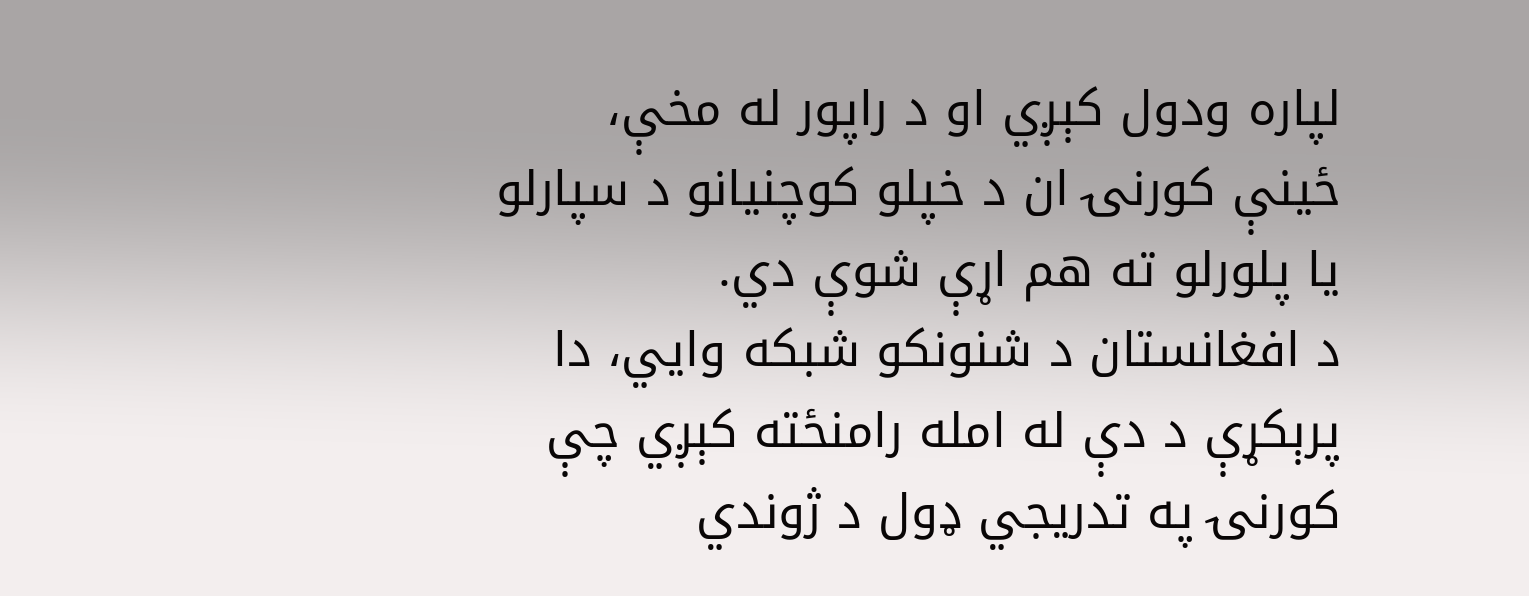لپاره ودول کېږي او د راپور له مخې، ځینې کورنۍ ان د خپلو کوچنیانو د سپارلو یا پلورلو ته هم اړې شوې دي.
د افغانستان د شنونکو شبکه وايي، دا پرېکړې د دې له امله رامنځته کېږي چې کورنۍ په تدریجي ډول د ژوندي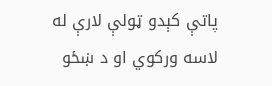پاتې کېدو ټولې لارې له لاسه ورکوي او د ښځو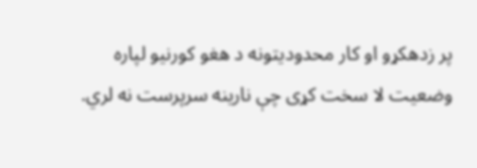پر زدهکړو او کار محدودیتونه د هغو کورنیو لپاره وضعیت لا سخت کړی چې نارینه سرپرست نه لري.